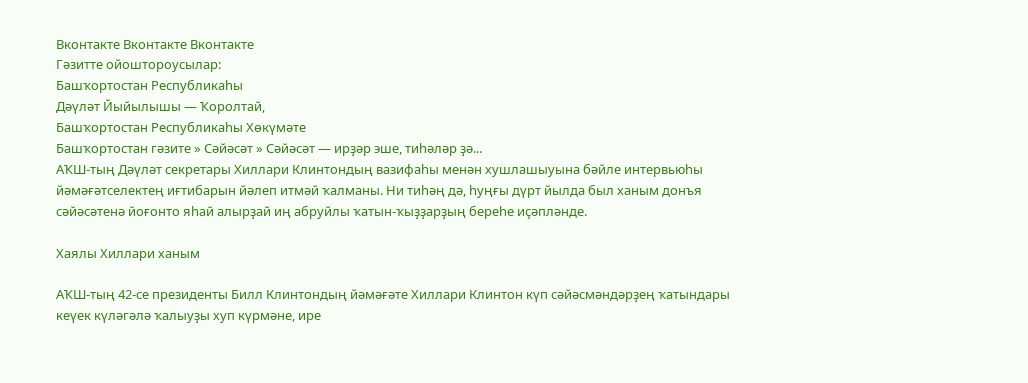Вконтакте Вконтакте Вконтакте
Гәзитте ойоштороусылар:
Башҡортостан Республикаһы
Дәүләт Йыйылышы — Ҡоролтай,
Башҡортостан Республикаһы Хөкүмәте
Башҡортостан гәзите » Сәйәсәт » Сәйәсәт — ирҙәр эше, тиһәләр ҙә...
АҠШ-тың Дәүләт секретары Хиллари Клинтондың вазифаһы менән хушлашыуына бәйле интервьюһы йәмәғәтселектең иғтибарын йәлеп итмәй ҡалманы. Ни тиһәң дә, һуңғы дүрт йылда был ханым донъя сәйәсәтенә йоғонто яһай алырҙай иң абруйлы ҡатын-ҡыҙҙарҙың береһе иҫәпләнде.

Хаялы Хиллари ханым

АҠШ-тың 42-се президенты Билл Клинтондың йәмәғәте Хиллари Клинтон күп сәйәсмәндәрҙең ҡатындары кеүек күләгәлә ҡалыуҙы хуп күрмәне, ире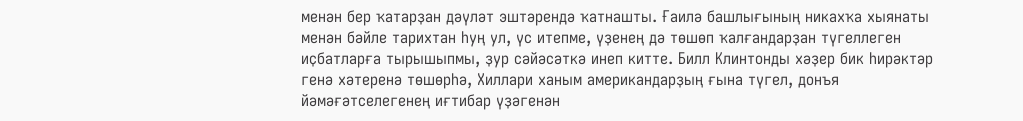менән бер ҡатарҙан дәүләт эштәрендә ҡатнашты. Ғаилә башлығының никахҡа хыянаты менән бәйле тарихтан һуң ул, үс итепме, үҙенең дә төшөп ҡалғандарҙан түгеллеген иҫбатларға тырышыпмы, ҙур сәйәсәткә инеп китте. Билл Клинтонды хәҙер бик һирәктәр генә хәтеренә төшөрһә, Хиллари ханым американдарҙың ғына түгел, донъя йәмәғәтселегенең иғтибар үҙәгенән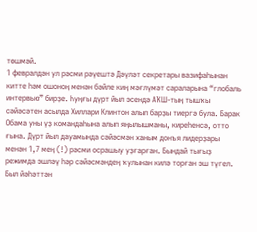төшмәй.
1 февралдән ул рәсми рәүештә Дәүләт секретары вазифаһынан китте һәм ошоноң менән бәйле киң мәғлүмәт сараларына “глобаль интервью” бирҙе. Һуңғы дүрт йыл эсендә АҠШ-тың тышҡы сәйәсәтен асылда Хиллари Клинтон алып барҙы тиергә була. Барак Обама уны үҙ командаһына алып яңылышманы, киреһенсә, отто ғына. Дүрт йыл дауамында сәйәсмән ханым донъя лидерҙары менән 1,7 мең (!) рәсми осрашыу уҙғарған. Бындай тығыҙ режимда эшләү һәр сәйәсмәндең ҡулынан килә торған эш түгел. Был йәһәттән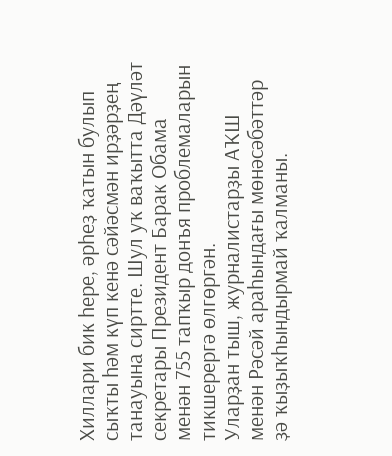Хиллари бик һере, әрһеҙ ҡатын булып сыҡты һәм күп кенә сәйәсмән ирҙәрҙең танауына сиртте. Шул уҡ ваҡытта Дәүләт секретары Президент Барак Обама менән 755 тапҡыр донъя проблемаларын тикшерергә өлгөргән.
Уларҙан тыш, журналистарҙы АҠШ менән Рәсәй араһындағы мөнәсәбәттәр ҙә ҡыҙыҡһындырмай ҡалманы.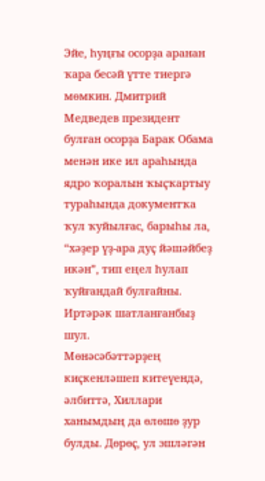Эйе, һуңғы осорҙа аранан ҡара бесәй үтте тиергә мөмкин. Дмитрий Медведев президент булған осорҙа Барак Обама менән ике ил араһында ядро ҡоралын ҡыҫҡартыу тураһында документҡа ҡул ҡуйылғас, барыһы ла, “хәҙер үҙ-ара дуҫ йәшәйбеҙ икән”, тип еңел һулап ҡуйғандай булғайны. Иртәрәк шатланғанбыҙ шул.
Мөнәсәбәттәрҙең киҫкенләшеп китеүендә, әлбиттә, Хиллари ханымдың да өлөшө ҙур булды. Дөрөҫ, ул эшләгән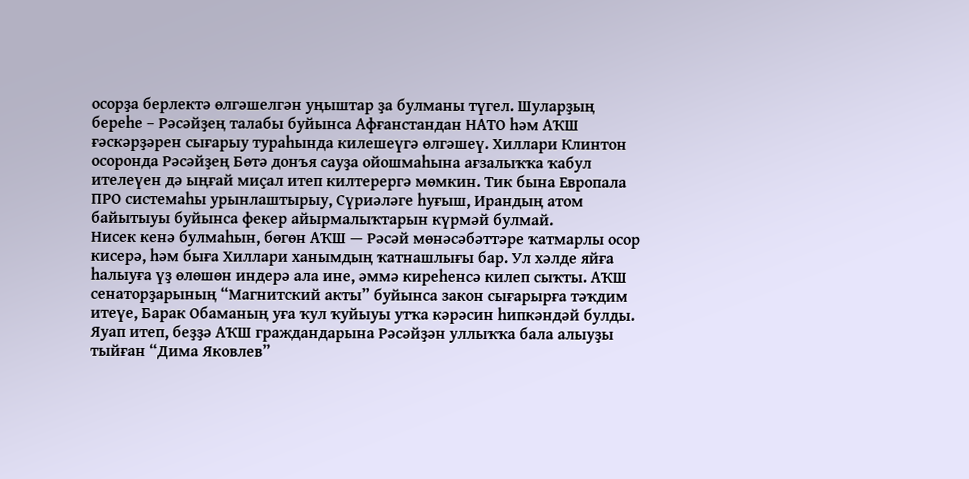осорҙа берлектә өлгәшелгән уңыштар ҙа булманы түгел. Шуларҙың береһе – Рәсәйҙең талабы буйынса Афғанстандан НАТО һәм АҠШ ғәскәрҙәрен сығарыу тураһында килешеүгә өлгәшеү. Хиллари Клинтон осоронда Рәсәйҙең Бөтә донъя сауҙа ойошмаһына ағзалыҡҡа ҡабул ителеүен дә ыңғай миҫал итеп килтерергә мөмкин. Тик бына Европала ПРО системаһы урынлаштырыу, Сүриәләге һуғыш, Ирандың атом байытыуы буйынса фекер айырмалыҡтарын күрмәй булмай.
Нисек кенә булмаһын, бөгөн АҠШ — Рәсәй мөнәсәбәттәре ҡатмарлы осор кисерә, һәм быға Хиллари ханымдың ҡатнашлығы бар. Ул хәлде яйға һалыуға үҙ өлөшөн индерә ала ине, әммә киреһенсә килеп сыҡты. АҠШ сенаторҙарының “Магнитский акты” буйынса закон сығарырға тәҡдим итеүе, Барак Обаманың уға ҡул ҡуйыуы утҡа кәрәсин һипкәндәй булды. Яуап итеп, беҙҙә АҠШ граждандарына Рәсәйҙән уллыҡҡа бала алыуҙы тыйған “Дима Яковлев”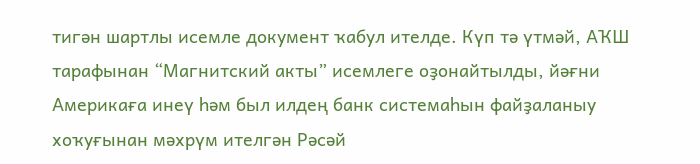тигән шартлы исемле документ ҡабул ителде. Күп тә үтмәй, АҠШ тарафынан “Магнитский акты” исемлеге оҙонайтылды, йәғни Америкаға инеү һәм был илдең банк системаһын файҙаланыу хоҡуғынан мәхрүм ителгән Рәсәй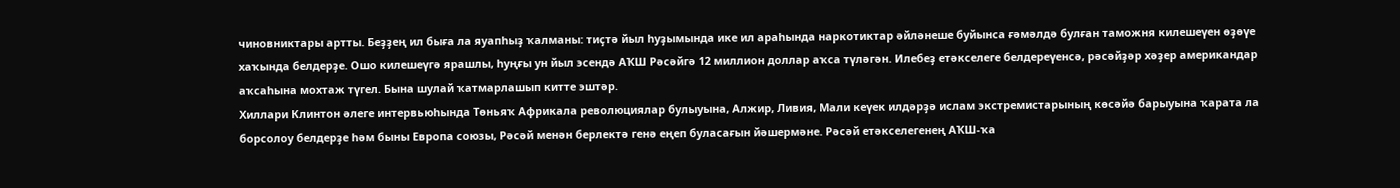чиновниктары артты. Беҙҙең ил быға ла яуапһыҙ ҡалманы: тиҫтә йыл һуҙымында ике ил араһында наркотиктар әйләнеше буйынса ғәмәлдә булған таможня килешеүен өҙөүе хаҡында белдерҙе. Ошо килешеүгә ярашлы, һуңғы ун йыл эсендә АҠШ Рәсәйгә 12 миллион доллар аҡса түләгән. Илебеҙ етәкселеге белдереүенсә, рәсәйҙәр хәҙер американдар аҡсаһына мохтаж түгел. Бына шулай ҡатмарлашып китте эштәр.
Хиллари Клинтон әлеге интервьюһында Төньяҡ Африкала революциялар булыуына, Алжир, Ливия, Мали кеүек илдәрҙә ислам экстремистарының көсәйә барыуына ҡарата ла борсолоу белдерҙе һәм быны Европа союзы, Рәсәй менән берлектә генә еңеп буласағын йәшермәне. Рәсәй етәкселегенең АҠШ-ҡа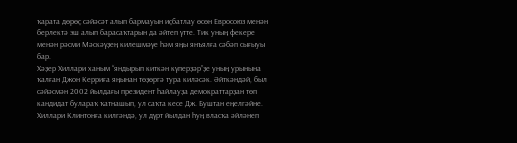ҡарата дөрөҫ сәйәсәт алып бармауын иҫбатлау өсөн Евросоюз менән берлектә эш алып барасаҡтарын да әйтеп үтте. Тик уның фекере менән рәсми Мәскәүҙең килешмәүе һәм яңы янъялға сәбәп сығыуы бар.
Хәҙер Хиллари ханым “яндырып киткән күперҙәр”ҙе уның урынына ҡалған Джон Керриға яңынан төҙөргә тура киләсәк. Әйткәндәй, был сәйәсмән 2002 йылдағы президент һайлауҙа демократтарҙан төп кандидат булараҡ ҡатнашып, ул саҡта кесе Дж. Буштан еңелгәйне. Хиллари Клинтонға килгәндә, ул дүрт йылдан һуң власҡа әйләнеп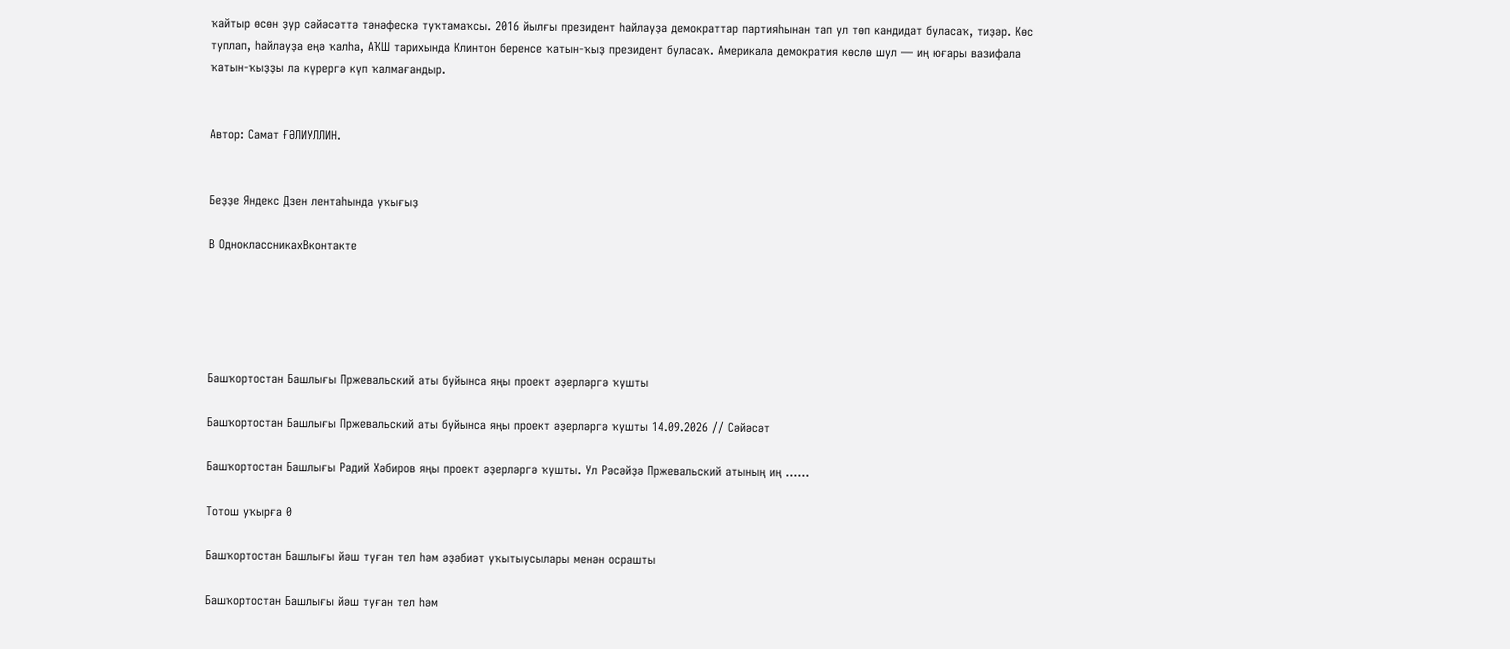ҡайтыр өсөн ҙур сәйәсәттә тәнәфескә туҡтамаҡсы. 2016 йылғы президент һайлауҙа демократтар партияһынан тап ул төп кандидат буласаҡ, тиҙәр. Көс туплап, һайлауҙа еңә ҡалһа, АҠШ тарихында Клинтон беренсе ҡатын-ҡыҙ президент буласаҡ. Америкала демократия көслө шул — иң юғары вазифала ҡатын-ҡыҙҙы ла күрергә күп ҡалмағандыр.


Автор: Самат ҒӘЛИУЛЛИН.


Беҙҙе Яндекс Дзен лентаһында уҡығыҙ

В ОдноклассникахВконтакте





Башҡортостан Башлығы Пржевальский аты буйынса яңы проект әҙерләргә ҡушты

Башҡортостан Башлығы Пржевальский аты буйынса яңы проект әҙерләргә ҡушты 14.09.2026 // Сәйәсәт

Башҡортостан Башлығы Радий Хәбиров яңы проект әҙерләргә ҡушты. Ул Рәсәйҙә Пржевальский атының иң ......

Тотош уҡырға 0

Башҡортостан Башлығы йәш туған тел һәм әҙәбиәт уҡытыусылары менән осрашты

Башҡортостан Башлығы йәш туған тел һәм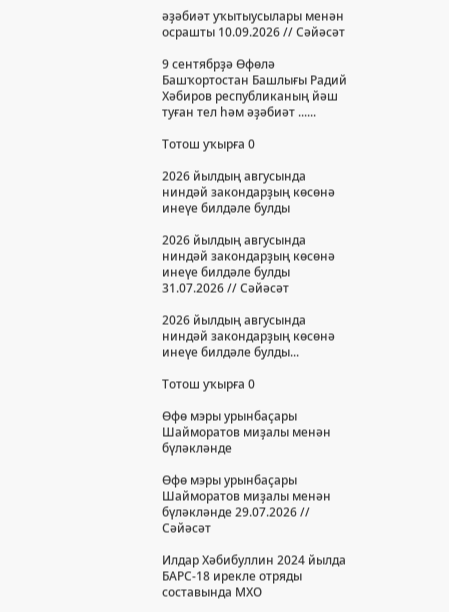әҙәбиәт уҡытыусылары менән осрашты 10.09.2026 // Сәйәсәт

9 сентябрҙә Өфөлә Башҡортостан Башлығы Радий Хәбиров республиканың йәш туған тел һәм әҙәбиәт ......

Тотош уҡырға 0

2026 йылдың авгусында ниндәй закондарҙың көсөнә инеүе билдәле булды

2026 йылдың авгусында ниндәй закондарҙың көсөнә инеүе билдәле булды 31.07.2026 // Сәйәсәт

2026 йылдың авгусында ниндәй закондарҙың көсөнә инеүе билдәле булды...

Тотош уҡырға 0

Өфө мэры урынбаҫары Шайморатов миҙалы менән бүләкләнде

Өфө мэры урынбаҫары Шайморатов миҙалы менән бүләкләнде 29.07.2026 // Сәйәсәт

Илдар Хәбибуллин 2024 йылда БАРС-18 ирекле отряды составында МХО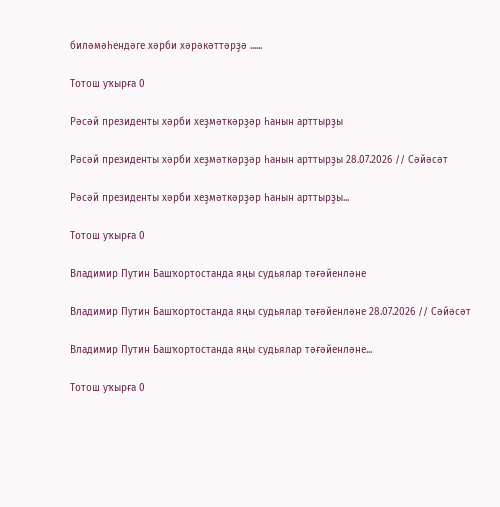биләмәһендәге хәрби хәрәкәттәрҙә ......

Тотош уҡырға 0

Рәсәй президенты хәрби хеҙмәткәрҙәр һанын арттырҙы

Рәсәй президенты хәрби хеҙмәткәрҙәр һанын арттырҙы 28.07.2026 // Сәйәсәт

Рәсәй президенты хәрби хеҙмәткәрҙәр һанын арттырҙы...

Тотош уҡырға 0

Владимир Путин Башҡортостанда яңы судьялар тәғәйенләне

Владимир Путин Башҡортостанда яңы судьялар тәғәйенләне 28.07.2026 // Сәйәсәт

Владимир Путин Башҡортостанда яңы судьялар тәғәйенләне...

Тотош уҡырға 0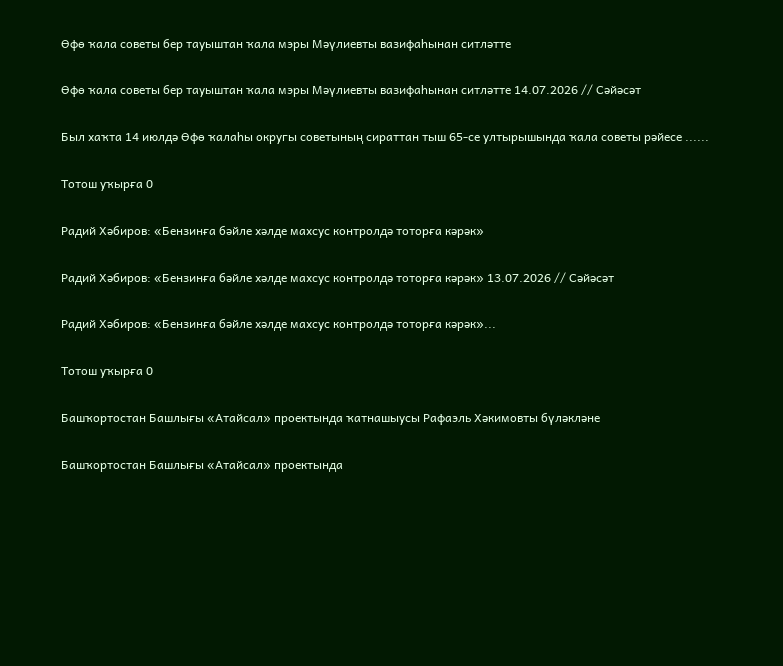Өфө ҡала советы бер тауыштан ҡала мэры Мәүлиевты вазифаһынан ситләтте

Өфө ҡала советы бер тауыштан ҡала мэры Мәүлиевты вазифаһынан ситләтте 14.07.2026 // Сәйәсәт

Был хаҡта 14 июлдә Өфө ҡалаһы округы советының сираттан тыш 65-се ултырышында ҡала советы рәйесе ......

Тотош уҡырға 0

Радий Хәбиров: «Бензинға бәйле хәлде махсус контролдә тоторға кәрәк»

Радий Хәбиров: «Бензинға бәйле хәлде махсус контролдә тоторға кәрәк» 13.07.2026 // Сәйәсәт

Радий Хәбиров: «Бензинға бәйле хәлде махсус контролдә тоторға кәрәк»...

Тотош уҡырға 0

Башҡортостан Башлығы «Атайсал» проектында ҡатнашыусы Рафаэль Хәкимовты бүләкләне

Башҡортостан Башлығы «Атайсал» проектында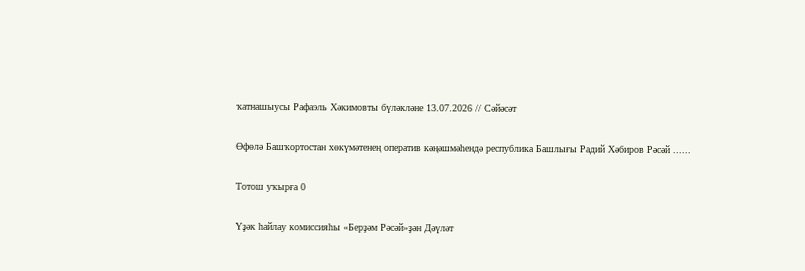ҡатнашыусы Рафаэль Хәкимовты бүләкләне 13.07.2026 // Сәйәсәт

Өфөлә Башҡортостан хөкүмәтенең оператив кәңәшмәһендә республика Башлығы Радий Хәбиров Рәсәй ......

Тотош уҡырға 0

Үҙәк һайлау комиссияһы «Берҙәм Рәсәй»ҙән Дәүләт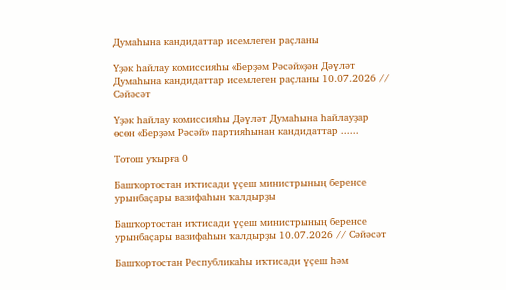Думаһына кандидаттар исемлеген раҫланы

Үҙәк һайлау комиссияһы «Берҙәм Рәсәй»ҙән Дәүләт Думаһына кандидаттар исемлеген раҫланы 10.07.2026 // Сәйәсәт

Үҙәк һайлау комиссияһы Дәүләт Думаһына һайлауҙар өсөн «Берҙәм Рәсәй» партияһынан кандидаттар ......

Тотош уҡырға 0

Башҡортостан иҡтисади үҫеш министрының беренсе урынбаҫары вазифаһын ҡалдырҙы

Башҡортостан иҡтисади үҫеш министрының беренсе урынбаҫары вазифаһын ҡалдырҙы 10.07.2026 // Сәйәсәт

Башҡортостан Республикаһы иҡтисади үҫеш һәм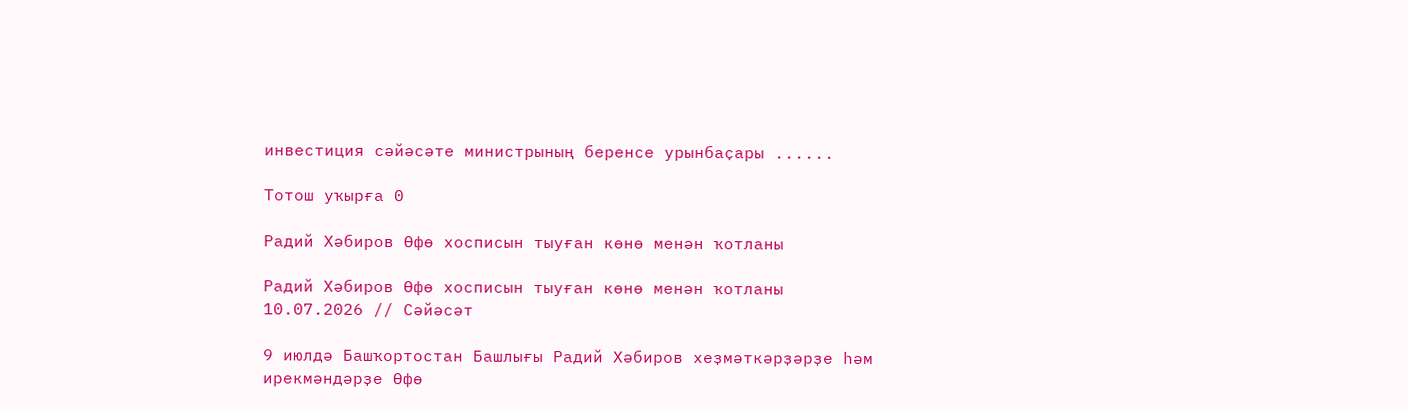инвестиция сәйәсәте министрының беренсе урынбаҫары ......

Тотош уҡырға 0

Радий Хәбиров Өфө хосписын тыуған көнө менән ҡотланы

Радий Хәбиров Өфө хосписын тыуған көнө менән ҡотланы 10.07.2026 // Сәйәсәт

9 июлдә Башҡортостан Башлығы Радий Хәбиров хеҙмәткәрҙәрҙе һәм ирекмәндәрҙе Өфө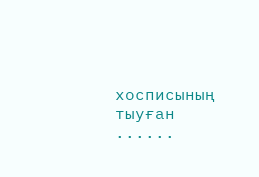хосписының тыуған ......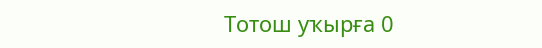Тотош уҡырға 0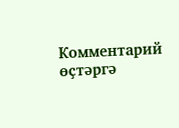Комментарий өҫтәргә